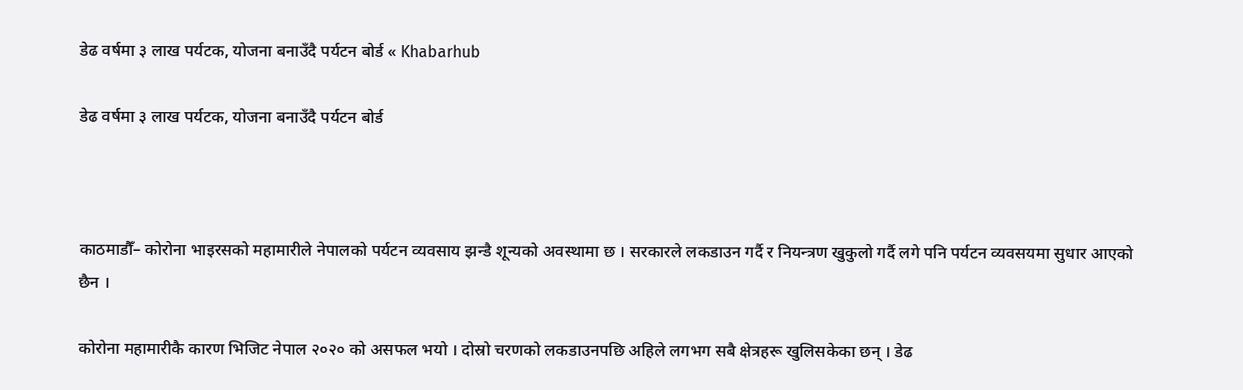डेढ वर्षमा ३ लाख पर्यटक, योजना बनाउँदै पर्यटन बोर्ड « Khabarhub

डेढ वर्षमा ३ लाख पर्यटक, योजना बनाउँदै पर्यटन बोर्ड



काठमाडौँ– कोरोना भाइरसको महामारीले नेपालको पर्यटन व्यवसाय झन्डै शून्यको अवस्थामा छ । सरकारले लकडाउन गर्दै र नियन्त्रण खुकुलो गर्दै लगे पनि पर्यटन व्यवसयमा सुधार आएको छैन ।

कोरोना महामारीकै कारण भिजिट नेपाल २०२० को असफल भयो । दोस्रो चरणको लकडाउनपछि अहिले लगभग सबै क्षेत्रहरू खुलिसकेका छन् । डेढ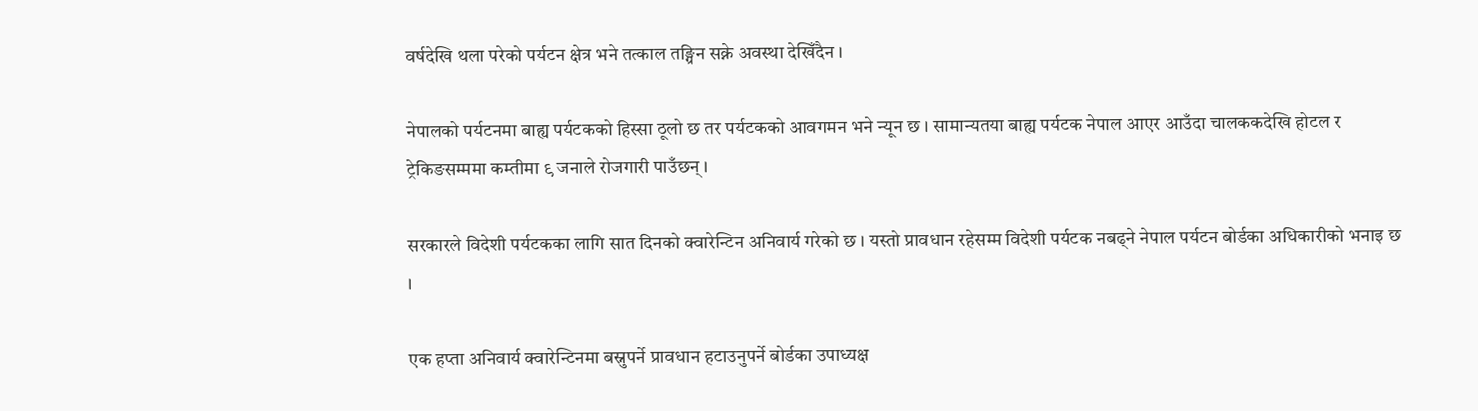वर्षदेखि थला परेको पर्यटन क्षेत्र भने तत्काल तङ्ग्रिन सक्ने अवस्था देखिँदैन ।

नेपालको पर्यटनमा बाह्य पर्यटकको हिस्सा ठूलो छ तर पर्यटकको आवगमन भने न्यून छ । सामान्यतया बाह्य पर्यटक नेपाल आएर आउँदा चालककदेखि होटल र ट्रेकिङसम्ममा कम्तीमा ९ जनाले रोजगारी पाउँछन् ।

सरकारले विदेशी पर्यटकका लागि सात दिनको क्वारेन्टिन अनिवार्य गरेको छ । यस्तो प्रावधान रहेसम्म विदेशी पर्यटक नबढ्ने नेपाल पर्यटन बोर्डका अधिकारीको भनाइ छ ।

एक हप्ता अनिवार्य क्वारेन्टिनमा बस्नुपर्ने प्रावधान हटाउनुपर्ने बोर्डका उपाध्यक्ष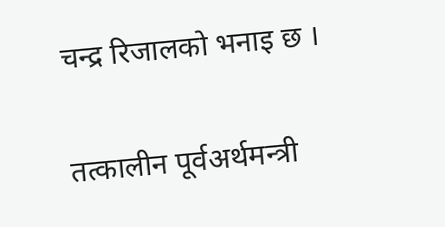चन्द्र रिजालको भनाइ छ ।

तत्कालीन पूर्वअर्थमन्त्री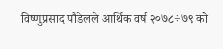विष्णुप्रसाद पौडेलले आर्थिक वर्ष २०७८÷७९ को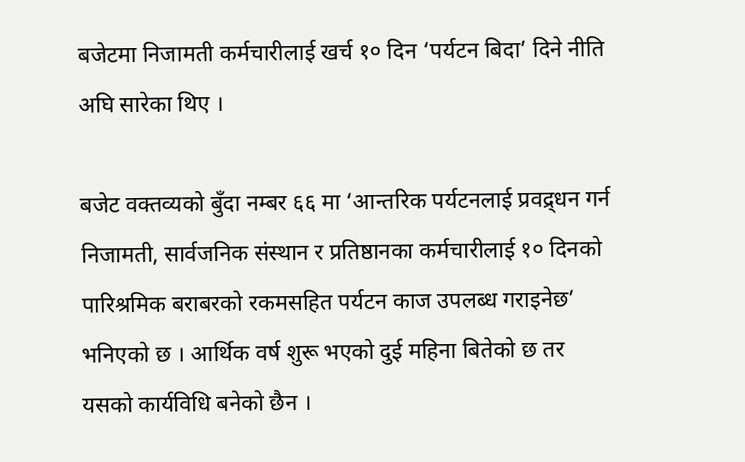बजेटमा निजामती कर्मचारीलाई खर्च १० दिन ‘पर्यटन बिदा’ दिने नीति अघि सारेका थिए ।

बजेट वक्तव्यको बुँदा नम्बर ६६ मा ‘आन्तरिक पर्यटनलाई प्रवद्र्धन गर्न निजामती, सार्वजनिक संस्थान र प्रतिष्ठानका कर्मचारीलाई १० दिनको पारिश्रमिक बराबरको रकमसहित पर्यटन काज उपलब्ध गराइनेछ’ भनिएको छ । आर्थिक वर्ष शुरू भएको दुई महिना बितेको छ तर यसको कार्यविधि बनेको छैन ।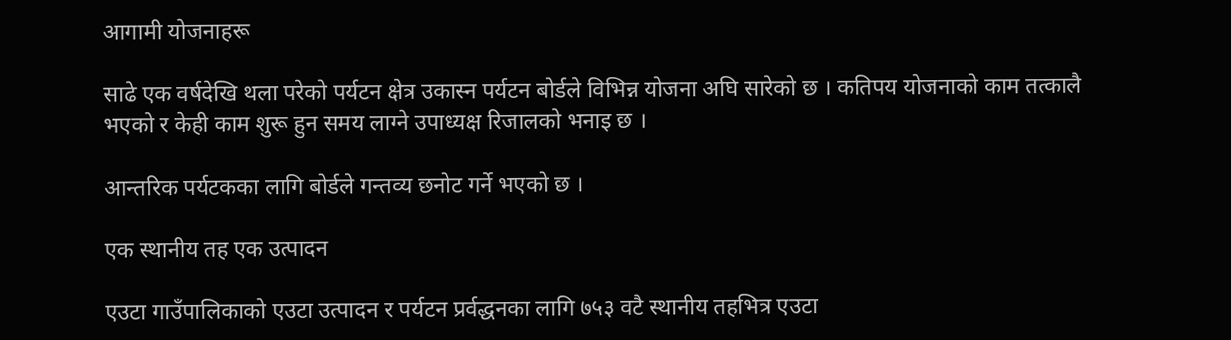आगामी योजनाहरू

साढे एक वर्षदेखि थला परेको पर्यटन क्षेत्र उकास्न पर्यटन बोर्डले विभिन्न योजना अघि सारेको छ । कतिपय योजनाको काम तत्कालै भएको र केही काम शुरू हुन समय लाग्ने उपाध्यक्ष रिजालको भनाइ छ ।

आन्तरिक पर्यटकका लागि बोर्डले गन्तव्य छनोट गर्ने भएको छ ।

एक स्थानीय तह एक उत्पादन

एउटा गाउँपालिकाको एउटा उत्पादन र पर्यटन प्रर्वद्धनका लागि ७५३ वटै स्थानीय तहभित्र एउटा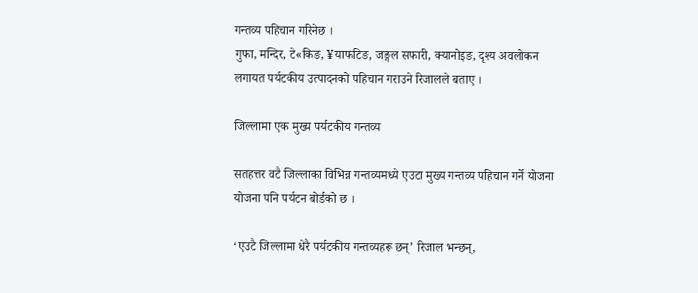गन्तव्य पहिचान गरिनेछ ।
गुफा, मन्दिर, टे«किङ, ¥याफटिङ, जङ्गल सफारी, क्यानोइङ, दृश्य अवलोकन लगायत पर्यटकीय उत्पादनको पहिचान गराउने रिजालले बताए ।

जिल्लामा एक मुख्य पर्यटकीय गन्तव्य

सतहत्तर वटै जिल्लाका विभिन्न गन्तव्यमध्ये एउटा मुख्य गन्तव्य पहिचान गर्ने योजना योजना पनि पर्यटन बोर्डको छ ।

‘एउटै जिल्लामा धेरै पर्यटकीय गन्तव्यहरू छन्’ रिजाल भन्छन्,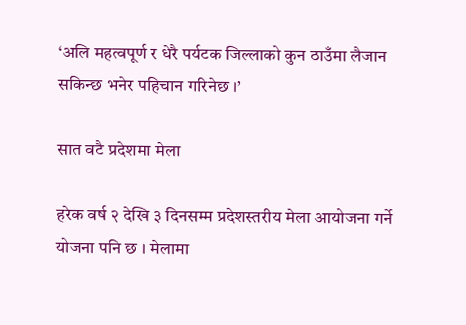‘अलि महत्वपूर्ण र धेरै पर्यटक जिल्लाको कुन ठाउँमा लैजान सकिन्छ भनेर पहिचान गरिनेछ ।’

सात वटै प्रदेशमा मेला

हरेक वर्ष २ देखि ३ दिनसम्म प्रदेशस्तरीय मेला आयोजना गर्ने योजना पनि छ । मेलामा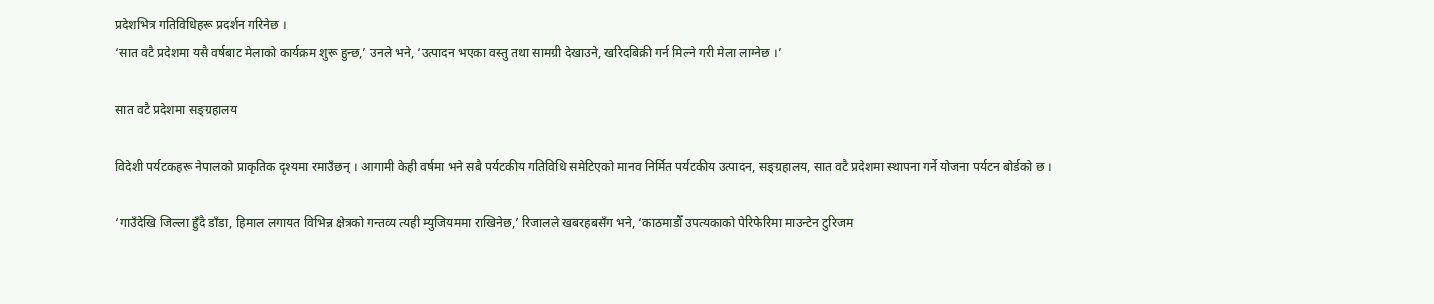प्रदेशभित्र गतिविधिहरू प्रदर्शन गरिनेछ ।
‘सात वटै प्रदेशमा यसै वर्षबाट मेलाको कार्यक्रम शुरू हुन्छ,’ उनले भने, ‘उत्पादन भएका वस्तु तथा सामग्री देखाउने, खरिदबिक्री गर्न मिल्ने गरी मेला लाग्नेछ ।’

सात वटै प्रदेशमा सङ्ग्रहालय

विदेशी पर्यटकहरू नेपालको प्राकृतिक दृश्यमा रमाउँछन् । आगामी केही वर्षमा भने सबै पर्यटकीय गतिविधि समेटिएको मानव निर्मित पर्यटकीय उत्पादन, सङ्ग्रहालय, सात वटै प्रदेशमा स्थापना गर्ने योजना पर्यटन बोर्डको छ ।

‘गाउँदेखि जिल्ला हुँदै डाँडा, हिमाल लगायत विभिन्न क्षेत्रको गन्तव्य त्यही म्युजियममा राखिनेछ,’ रिजालले खबरहबसँग भने, ‘काठमाडौँ उपत्यकाको पेरिफेरिमा माउन्टेन टुरिजम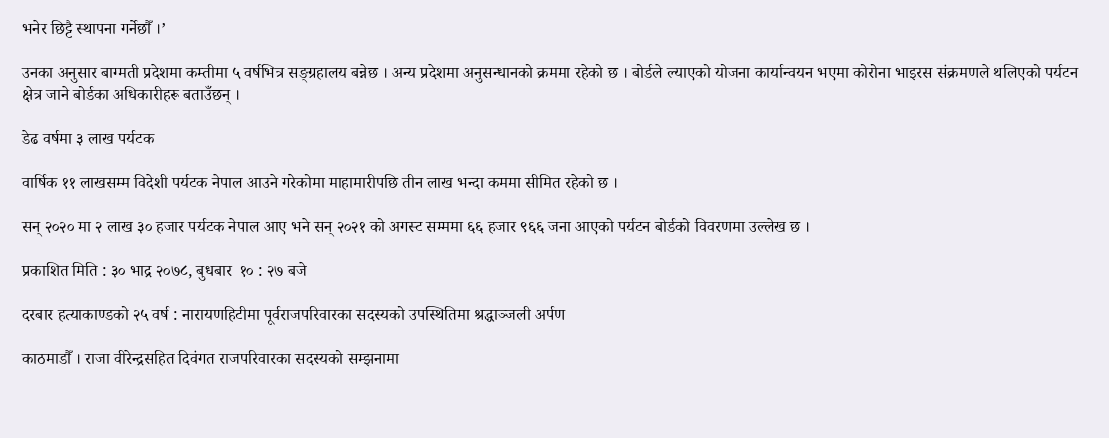भनेर छिट्टै स्थापना गर्नेछौँ ।’

उनका अनुसार बाग्मती प्रदेशमा कम्तीमा ५ वर्षभित्र सङ्ग्रहालय बन्नेछ । अन्य प्रदेशमा अनुसन्धानको क्रममा रहेको छ । बोर्डले ल्याएको योजना कार्यान्वयन भएमा कोरोना भाइरस संक्रमणले थलिएको पर्यटन क्षेत्र जाने बोर्डका अधिकारीहरू बताउँछन् ।

डेढ वर्षमा ३ लाख पर्यटक

वार्षिक ११ लाखसम्म विदेशी पर्यटक नेपाल आउने गरेकोमा माहामारीपछि तीन लाख भन्दा कममा सीमित रहेको छ ।

सन् २०२० मा २ लाख ३० हजार पर्यटक नेपाल आए भने सन् २०२१ को अगस्ट सम्ममा ६६ हजार ९६६ जना आएको पर्यटन बोर्डको विवरणमा उल्लेख छ ।

प्रकाशित मिति : ३० भाद्र २०७८, बुधबार  १० : २७ बजे

दरबार हत्याकाण्डको २५ वर्ष : नारायणहिटीमा पूर्वराजपरिवारका सदस्यको उपस्थितिमा श्रद्धाञ्जली अर्पण

काठमाडौँ । राजा वीरेन्द्रसहित दिवंगत राजपरिवारका सदस्यको सम्झनामा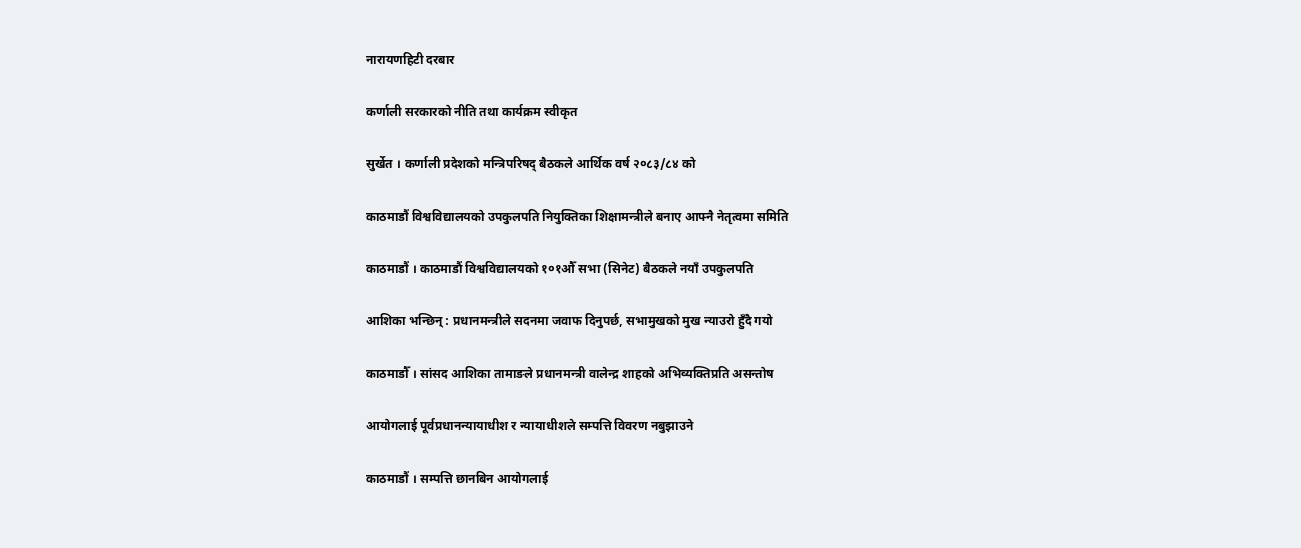नारायणहिटी दरबार

कर्णाली सरकारको नीति तथा कार्यक्रम स्वीकृत

सुर्खेत । कर्णाली प्रदेशको मन्त्रिपरिषद् बैठकले आर्थिक वर्ष २०८३/८४ को

काठमाडौं विश्वविद्यालयको उपकुलपति नियुक्तिका शिक्षामन्त्रीले बनाए आफ्नै नेतृत्वमा समिति

काठमाडौं । काठमाडौं विश्वविद्यालयको १०१औँ सभा (सिनेट) बैठकले नयाँ उपकुलपति

आशिका भन्छिन् : प्रधानमन्त्रीले सदनमा जवाफ दिनुपर्छ, सभामुखको मुख न्याउरो हुँदै गयो

काठमाडौँ । सांसद आशिका तामाङले प्रधानमन्त्री वालेन्द्र शाहको अभिव्यक्तिप्रति असन्तोष

आयोगलाई पूर्वप्रधानन्यायाधीश र न्यायाधीशले सम्पत्ति विवरण नबुझाउने

काठमाडौं । सम्पत्ति छानबिन आयोगलाई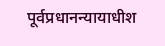पूर्वप्रधानन्यायाधीश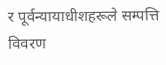र पूर्वन्यायाधीशहरूले सम्पत्ति विवरण